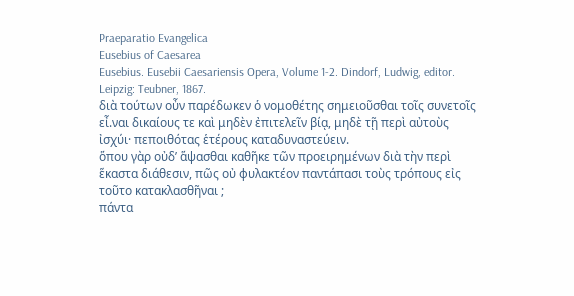Praeparatio Evangelica
Eusebius of Caesarea
Eusebius. Eusebii Caesariensis Opera, Volume 1-2. Dindorf, Ludwig, editor. Leipzig: Teubner, 1867.
διὰ τούτων οὖν παρέδωκεν ὁ νομοθέτης σημειοῦσθαι τοῖς συνετοῖς εἶ.ναι δικαίους τε καὶ μηδὲν ἐπιτελεῖν βίᾳ, μηδὲ τῇ περὶ αὐτοὺς ἰσχύι· πεποιθότας ἑτέρους καταδυναστεύειν.
ὅπου γὰρ οὐδ’ ἅψασθαι καθῆκε τῶν προειρημένων διὰ τὴν περὶ ἕκαστα διάθεσιν, πῶς οὐ φυλακτέον παντάπασι τοὺς τρόπους εἰς τοῦτο κατακλασθῆναι ;
πάντα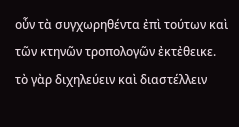οὖν τὰ συγχωρηθέντα ἐπὶ τούτων καὶ τῶν κτηνῶν τροπολογῶν ἐκτἐθεικε. τὸ γὰρ διχηλεύειν καὶ διαστέλλειν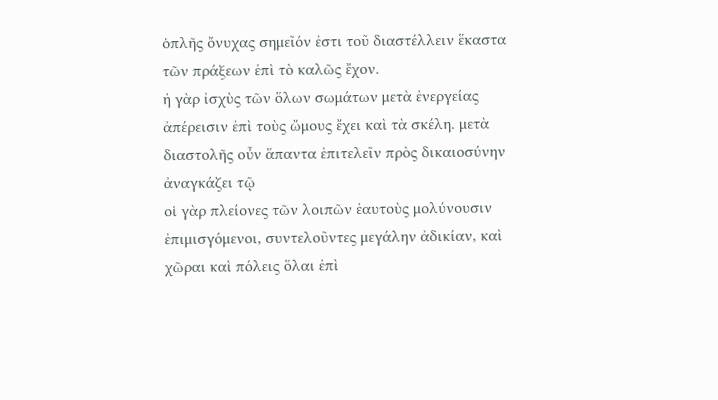ὁπλῆς ὄνυχας σημεῖόν ἐστι τοῦ διαστέλλειν ἕκαστα τῶν πράξεων ἐπὶ τὸ καλῶς ἔχον.
ἡ γὰρ ἰσχὺς τῶν ὅλων σωμάτων μετὰ ἐνεργείας ἀπέρεισιν ἐπὶ τοὺς ὤμους ἔχει καὶ τὰ σκέλη. μετὰ διαστολῆς οὖν ἅπαντα ἐπιτελεῖν πρὸς δικαιοσύνην ἀναγκάζει τῷ
οἱ γὰρ πλείονες τῶν λοιπῶν ἑαυτοὺς μολύνουσιν ἐπιμισγόμενοι, συντελοῦντες μεγάλην ἀδικίαν, καὶ χῶραι καὶ πόλεις ὅλαι ἐπὶ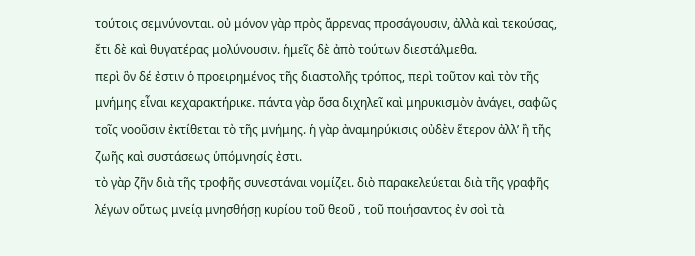τούτοις σεμνύνονται. οὐ μόνον γὰρ πρὸς ἄρρενας προσάγουσιν, ἀλλὰ καὶ τεκούσας, ἔτι δὲ καὶ θυγατέρας μολύνουσιν. ἡμεῖς δὲ ἀπὸ τούτων διεστάλμεθα.
περὶ ὃν δέ ἐστιν ὁ προειρημένος τῆς διαστολῆς τρόπος, περὶ τοῦτον καὶ τὸν τῆς μνήμης εἶναι κεχαρακτήρικε. πάντα γὰρ ὅσα διχηλεῖ καὶ μηρυκισμὸν ἀνάγει, σαφῶς τοῖς νοοῦσιν ἐκτίθεται τὸ τῆς μνήμης. ἡ γὰρ ἀναμηρύκισις οὐδὲν ἕτερον ἀλλ’ ἢ τῆς ζωῆς καὶ συστάσεως ὑπόμνησίς ἐστι.
τὸ γὰρ ζῆν διὰ τῆς τροφῆς συνεστάναι νομίζει. διὸ παρακελεύεται διὰ τῆς γραφῆς λέγων οὕτως μνείᾳ μνησθήσῃ κυρίου τοῦ θεοῦ ‚ τοῦ ποιήσαντος ἐν σοὶ τὰ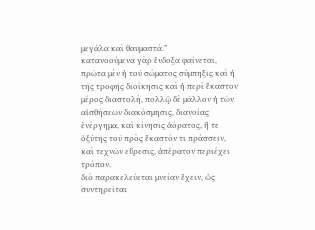μεγάλα καὶ θαυμαστά.”
κατανοούμενα γὰρ ἔνδοξα φαίνεται, πρῶτα μὲν ἡ τοῦ σώματος σύμπηξις καὶ ἡ τῆς τροφῆς διοίκησις καὶ ἡ περὶ ἕκαστον μέρος διαστολὴ, πολλῷ δὲ μᾶλλον ἡ τῶν αἰσθήσεων διακόσμησις, διανοίας ἐνέργημα, καὶ κίνησις ἀόρατος, ἥ τε ὀξύτης τοῦ πρὸς ἕκαστόν τι πράσσειν, καὶ τεχνῶν εὕρεσις, ἀπέρατον περιέχει τρόπον.
διὸ παρακελεύεται μνείαν ἔχειν, ὡς συντηρεῖται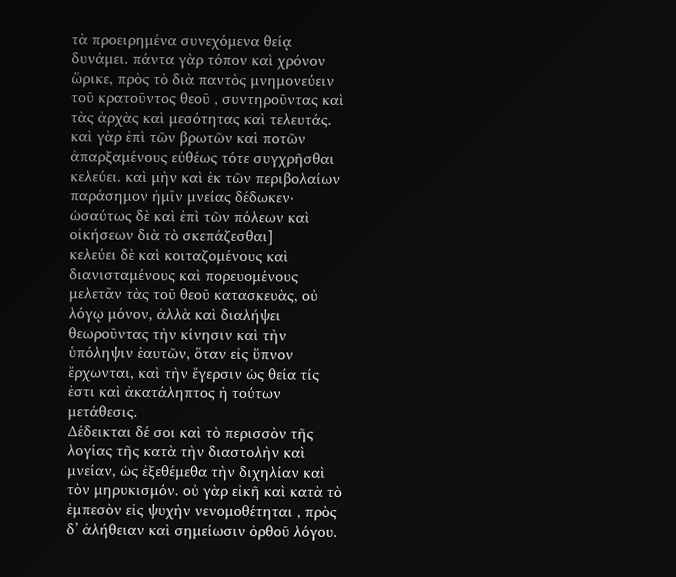τὰ προειρημένα συνεχόμενα θείᾳ δυνάμει. πάντα γὰρ τόπον καὶ χρόνον ὥρικε, πρὸς τὸ διὰ παντὸς μνημονεύειν τοῦ κρατοῦντος θεοῦ ‚ συντηροῦντας καὶ τὰς ἀρχὰς καὶ μεσότητας καὶ τελευτάς.
καὶ γὰρ ἐπὶ τῶν βρωτῶν καὶ ποτῶν ἀπαρξαμένους εὐθέως τότε συγχρῆσθαι κελεύει. καὶ μὴν καὶ ἐκ τῶν περιβολαίων παράσημον ἡμῖν μνείας δέδωκεν· ὡσαύτως δὲ καὶ ἐπὶ τῶν πόλεων καὶ οἰκήσεων διὰ τὸ σκεπάζεσθαι]
κελεύει δὲ καὶ κοιταζομένους καὶ διανισταμένους καὶ πορευομένους μελετᾶν τὰς τοῦ θεοῦ κατασκευὰς, οὐ λόγῳ μόνον, ἀλλὰ καὶ διαλήψει θεωροῦντας τὴν κίνησιν καὶ τὴν ὑπόληψιν ἑαυτῶν, ὅταν εἰς ὕπνον ἔρχωνται, καὶ τὴν ἔγερσιν ὡς θεία τίς ἐστι καὶ ἀκατάληπτος ἡ τούτων μετάθεσις.
Δέδεικται δέ σοι καὶ τὸ περισσὸν τῆς λογίας τῆς κατὰ τὴν διαστολὴν καὶ μνείαν, ὡς ἐξεθέμεθα τὴν διχηλίαν καὶ τὸν μηρυκισμόν. οὐ γὰρ εἰκῆ καὶ κατὰ τὸ ἐμπεσὸν εἰς ψυχὴν νενομοθέτηται ‚ πρὸς δ’ ἀλήθειαν καὶ σημείωσιν ὀρθοῦ λόγου.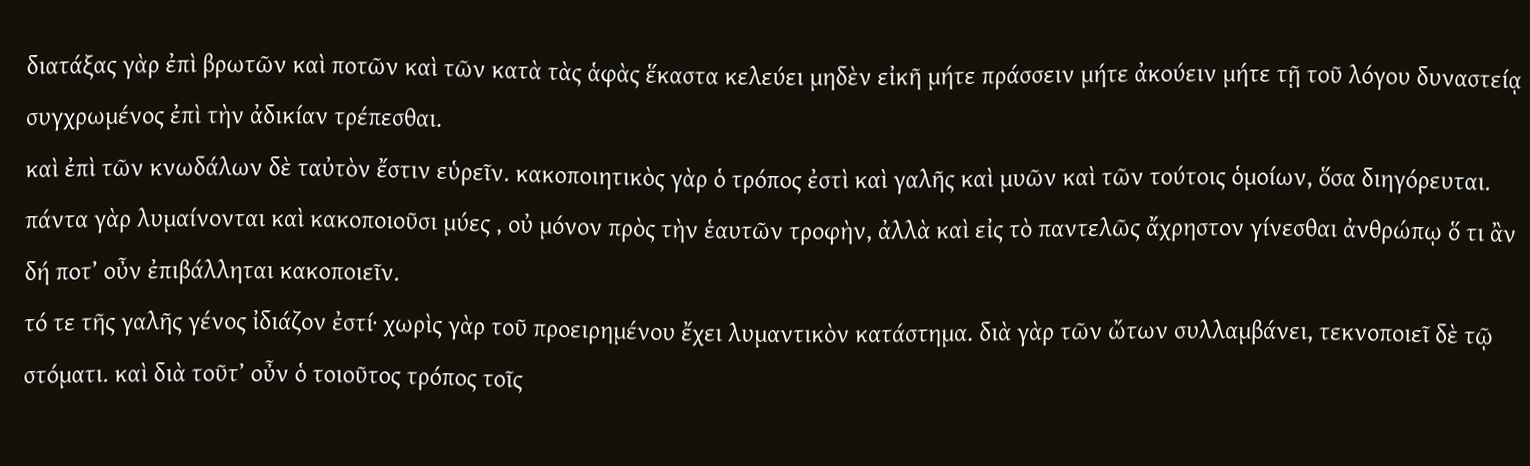διατάξας γὰρ ἐπὶ βρωτῶν καὶ ποτῶν καὶ τῶν κατὰ τὰς ἁφὰς ἕκαστα κελεύει μηδὲν εἰκῆ μήτε πράσσειν μήτε ἀκούειν μήτε τῇ τοῦ λόγου δυναστείᾳ συγχρωμένος ἐπὶ τὴν ἀδικίαν τρέπεσθαι.
καὶ ἐπὶ τῶν κνωδάλων δὲ ταὐτὸν ἔστιν εὑρεῖν. κακοποιητικὸς γὰρ ὁ τρόπος ἐστὶ καὶ γαλῆς καὶ μυῶν καὶ τῶν τούτοις ὁμοίων, ὅσα διηγόρευται. πάντα γὰρ λυμαίνονται καὶ κακοποιοῦσι μύες ‚ οὐ μόνον πρὸς τὴν ἑαυτῶν τροφὴν, ἀλλὰ καὶ εἰς τὸ παντελῶς ἄχρηστον γίνεσθαι ἀνθρώπῳ ὅ τι ἂν δή ποτ’ οὖν ἐπιβάλληται κακοποιεῖν.
τό τε τῆς γαλῆς γένος ἰδιάζον ἐστί· χωρὶς γὰρ τοῦ προειρημένου ἔχει λυμαντικὸν κατάστημα. διὰ γὰρ τῶν ὤτων συλλαμβάνει, τεκνοποιεῖ δὲ τῷ στόματι. καὶ διὰ τοῦτ’ οὖν ὁ τοιοῦτος τρόπος τοῖς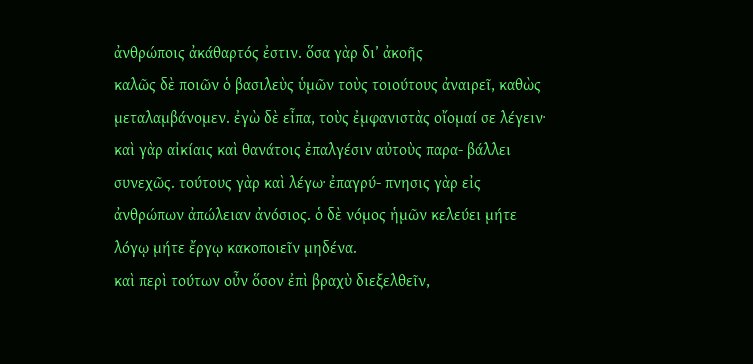ἀνθρώποις ἀκάθαρτός ἐστιν. ὅσα γὰρ δι’ ἀκοῆς
καλῶς δὲ ποιῶν ὁ βασιλεὺς ὑμῶν τοὺς τοιούτους ἀναιρεῖ, καθὼς μεταλαμβάνομεν. ἐγὼ δὲ εἶπα, τοὺς ἐμφανιστὰς οἴομαί σε λέγειν· καὶ γὰρ αἰκίαις καὶ θανάτοις ἐπαλγέσιν αὐτοὺς παρα- βάλλει συνεχῶς. τούτους γὰρ καὶ λέγω· ἐπαγρύ- πνησις γὰρ εἰς ἀνθρώπων ἀπώλειαν ἀνόσιος. ὁ δὲ νόμος ἡμῶν κελεύει μήτε λόγῳ μήτε ἔργῳ κακοποιεῖν μηδένα.
καὶ περὶ τούτων οὖν ὅσον ἐπὶ βραχὺ διεξελθεῖν,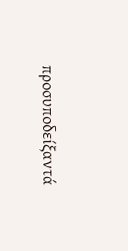προσυποδείξαντά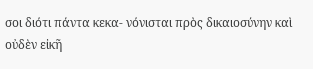σοι διότι πάντα κεκα- νόνισται πρὸς δικαιοσύνην καὶ οὐδὲν εἰκῆ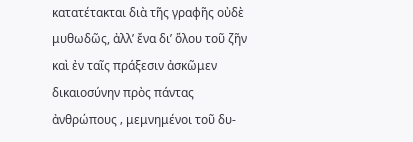κατατέτακται διὰ τῆς γραφῆς οὐδὲ μυθωδῶς, ἀλλ’ ἔνα δι’ ὅλου τοῦ ζῆν καὶ ἐν ταῖς πράξεσιν ἀσκῶμεν δικαιοσύνην πρὸς πάντας ἀνθρώπους ‚ μεμνημένοι τοῦ δυ-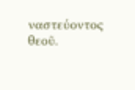ναστεύοντος θεοῦ.